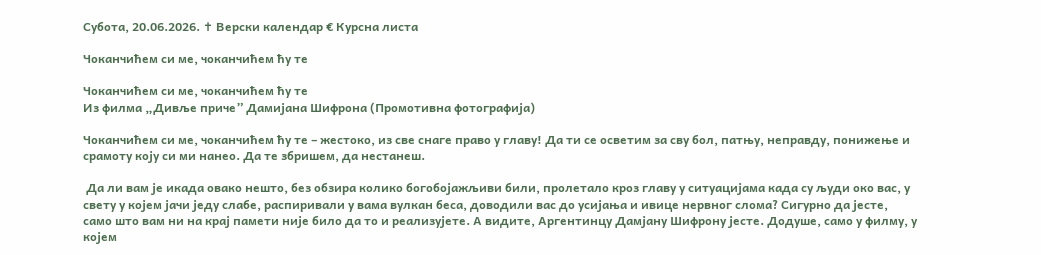Субота, 20.06.2026. ✝ Верски календар € Курсна листа

Чоканчићем си ме, чоканчићем ћу те

Чоканчићем си ме, чоканчићем ћу те
Из филма „Дивље приче” Дамијана Шифрона (Промотивна фотографија)

Чоканчићем си ме, чоканчићем ћу те – жестоко, из све снаге право у главу! Да ти се осветим за сву бол, патњу, неправду, понижење и срамоту коју си ми нанео. Да те збришем, да нестанеш.

 Да ли вам је икада овако нешто, без обзира колико богобојажљиви били, пролетало кроз главу у ситуацијама када су људи око вас, у свету у којем јачи једу слабе, распиривали у вама вулкан беса, доводили вас до усијања и ивице нервног слома? Сигурно да јесте, само што вам ни на крај памети није било да то и реализујете. А видите, Аргентинцу Дамјану Шифрону јесте. Додуше, само у филму, у којем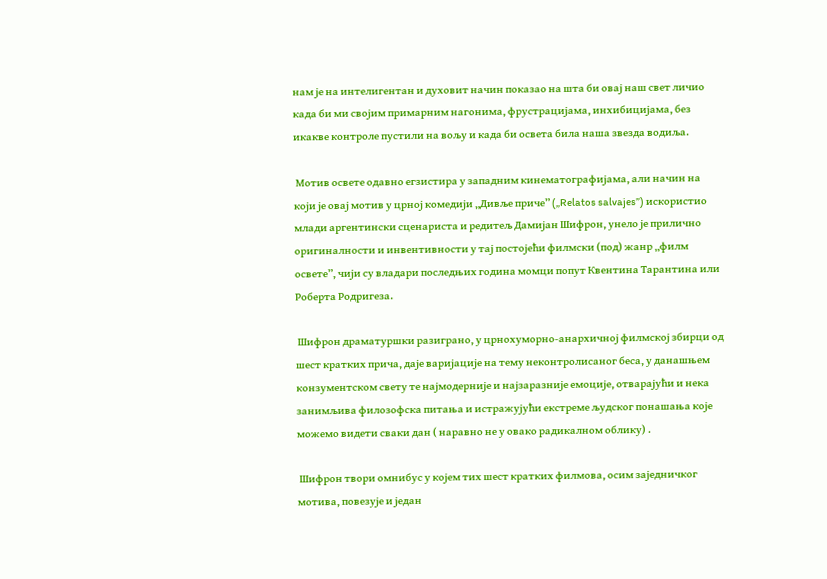нам је на интелигентан и духовит начин показао на шта би овај наш свет личио када би ми својим примарним нагонима, фрустрацијама, инхибицијама, без икакве контроле пустили на вољу и када би освета била наша звезда водиља.

 Мотив освете одавно егзистира у западним кинематографијама, али начин на који је овај мотив у црној комедији „Дивље приче” („Relatos salvajes”) искористио млади аргентински сценариста и редитељ Дамијан Шифрон, унело је прилично оригиналности и инвентивности у тај постојећи филмски (под) жанр „филм освете”, чији су владари последњих година момци попут Квентина Тарантина или Роберта Родригеза.

 Шифрон драматуршки разиграно, у црнохуморно-анархичној филмској збирци од шест кратких прича, даје варијације на тему неконтролисаног беса, у данашњем конзументском свету те најмодерније и најзаразније емоције, отварајући и нека занимљива филозофска питања и истражујући екстреме људског понашања које можемо видети сваки дан ( наравно не у овако радикалном облику) .

 Шифрон твори омнибус у којем тих шест кратких филмова, осим заједничког мотива, повезује и један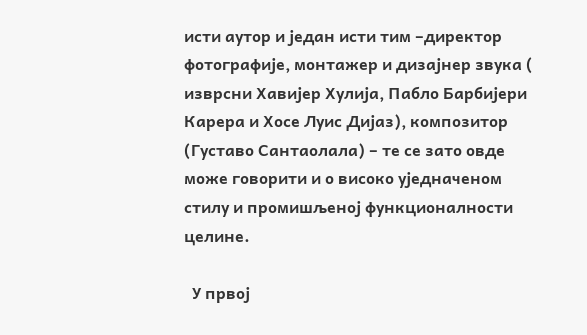исти аутор и један исти тим –директор фотографије, монтажер и дизајнер звука ( изврсни Хавијер Хулија, Пабло Барбијери Карера и Хосе Луис Дијаз), композитор (Густаво Сантаолала) – те се зато овде може говорити и о високо уједначеном стилу и промишљеној функционалности целине.

  У првој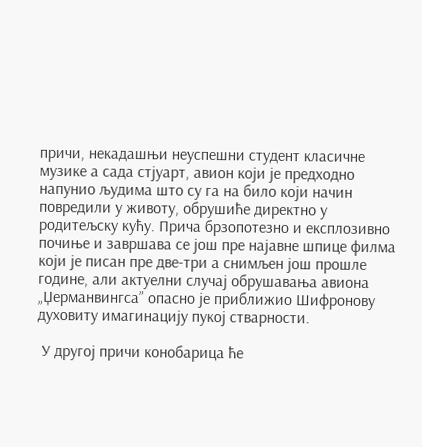причи, некадашњи неуспешни студент класичне музике а сада стјуарт, авион који је предходно напунио људима што су га на било који начин повредили у животу, обрушиће директно у родитељску кућу. Прича брзопотезно и експлозивно почиње и завршава се још пре најавне шпице филма који је писан пре две-три а снимљен још прошле године, али актуелни случај обрушавања авиона „Џерманвингса” опасно је приближио Шифронову духовиту имагинацију пукој стварности.

 У другој причи конобарица ће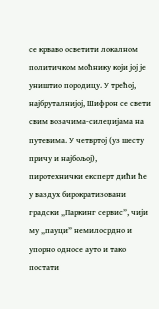се крваво осветити локалном политичком моћнику који јој је уништио породицу. У трећој, најбруталнијој, Шифрон се свети свим возачима-силеџијама на путевима. У четвртој (уз шесту причу и најбољој), пиротехнички експерт дићи ће у ваздух бирократизовани градски „Паркинг сервис”, чији му „пауци” немилосрдно и упорно односе ауто и тако постати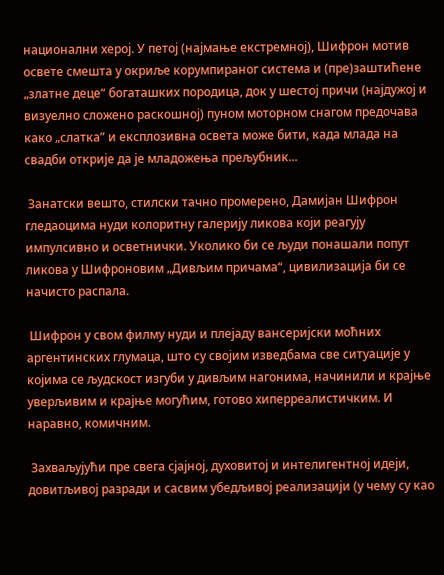национални херој. У петој (најмање екстремној), Шифрон мотив освете смешта у окриље корумпираног система и (пре)заштићене „златне деце“ богаташких породица, док у шестој причи (најдужој и визуелно сложено раскошној) пуном моторном снагом предочава како „слатка” и експлозивна освета може бити, када млада на свадби открије да је младожења прељубник...

 Занатски вешто, стилски тачно промерено, Дамијан Шифрон гледаоцима нуди колоритну галерију ликова који реагују импулсивно и осветнички. Уколико би се људи понашали попут ликова у Шифроновим „Дивљим причама“, цивилизација би се начисто распала.

 Шифрон у свом филму нуди и плејаду вансеријски моћних аргентинских глумаца, што су својим изведбама све ситуације у којима се људскост изгуби у дивљим нагонима, начинили и крајње уверљивим и крајње могућим, готово хиперреалистичким. И наравно, комичним.

 Захваљујући пре свега сјајној, духовитој и интелигентној идеји, довитљивој разради и сасвим убедљивој реализацији (у чему су као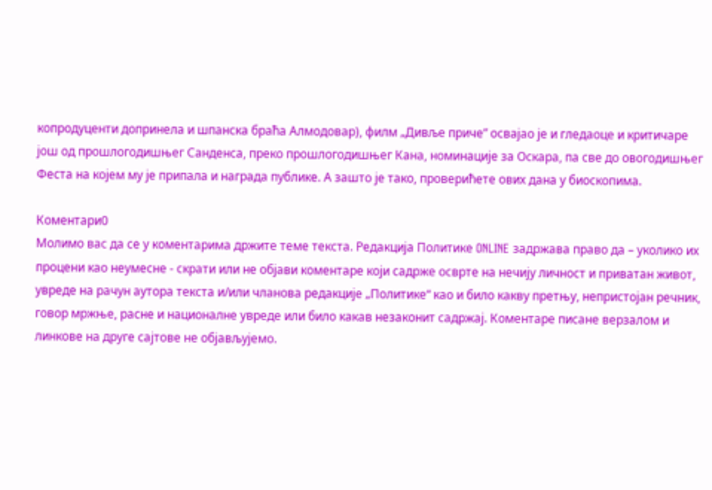копродуценти допринела и шпанска браћа Алмодовар), филм „Дивље приче” освајао је и гледаоце и критичаре још од прошлогодишњег Санденса, преко прошлогодишњег Кана, номинације за Оскара, па све до овогодишњег Феста на којем му је припала и награда публике. А зашто је тако, проверићете ових дана у биоскопима.

Коментари0
Молимо вас да се у коментарима држите теме текста. Редакција Политике ONLINE задржава право да – уколико их процени као неумесне - скрати или не објави коментаре који садрже осврте на нечију личност и приватан живот, увреде на рачун аутора текста и/или чланова редакције „Политике“ као и било какву претњу, непристојан речник, говор мржње, расне и националне увреде или било какав незаконит садржај. Коментаре писане верзалом и линкове на друге сајтове не објављујемо.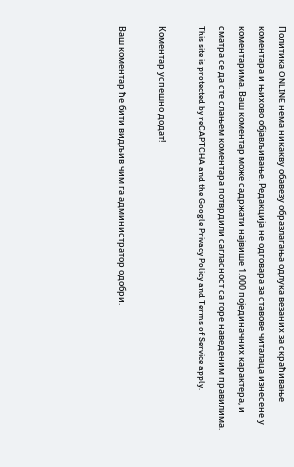Политика ONLINE нема никакву обавезу образлагања одлука везаних за скраћивање коментара и њихово објављивање. Редакција не одговара за ставове читалаца изнесене у коментарима. Ваш коментар може садржати највише 1.000 појединачних карактера, и сматра се да сте слањем коментара потврдили сагласност са горе наведеним правилима.
This site is protected by reCAPTCHA and the Google Privacy Policy and Terms of Service apply.

Комeнтар успeшно додат!

Ваш комeнтар ћe бити видљив чим га администратор одобри.